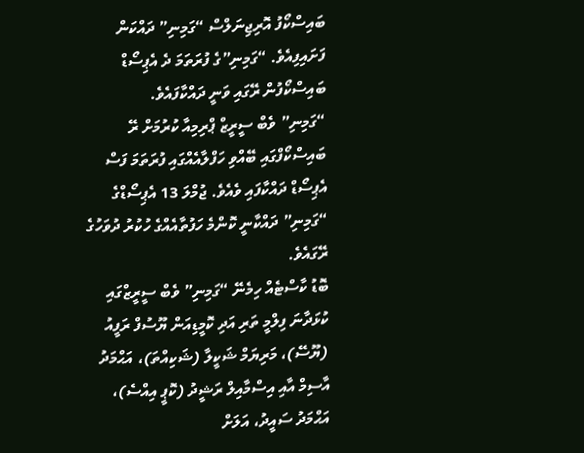ބައިސްކޯފު އޮރިޖިނަލްސް “ގަމިނި” ދައްކަން ފަށައިފިއެވެ. “ގަމިނި”ގެ ފުރަތަމަ ދެ އެޕިސޯޑް ބައިސްކޯފުން ރޭގައި ވަނީ ދައްކާފައެވެ.
“ގަމިނި” ވެބް ސީރީޒް ޕްރިމިއާ ކުރުމަށް ރޭ ބައިސްކޯފްގައި ބޭއްވި ހަފްލާއެއްގައި ފުރަތަމަ ފަސް އެޕިސޯޑް ދައްކާފައި ވެއެވެ. ޖުމްލަ 13 އެޕިސޯޑްގެ “ގަމިނި” ދައްކާނީ ކޮންމެ ހަފުތާއެއްގެ ހުކުރު ދުވަހުގެ ރޭގައެވެ.
ބޮޑު ކާސްޓެއް ހިމެނޭ “ގަމިނި” ވެބް ސީރީޒްގައި ކުޅަދާނަ ފިލްމީ ތަރި އަދި ކޮމީޑިއަން ޔޫސުފް ރަފީއު (ޔޫސޭ)، މަރިޔަމް ޝަކީލާ (ޝަކިއްތަ)، އަޙްމަދު އާސިމް އާއި އިސްމާއިލް ރަޝީދު (ކޮޕީ އިއްސެ)، އަޙްމަދު ސައީދު، އަލަށް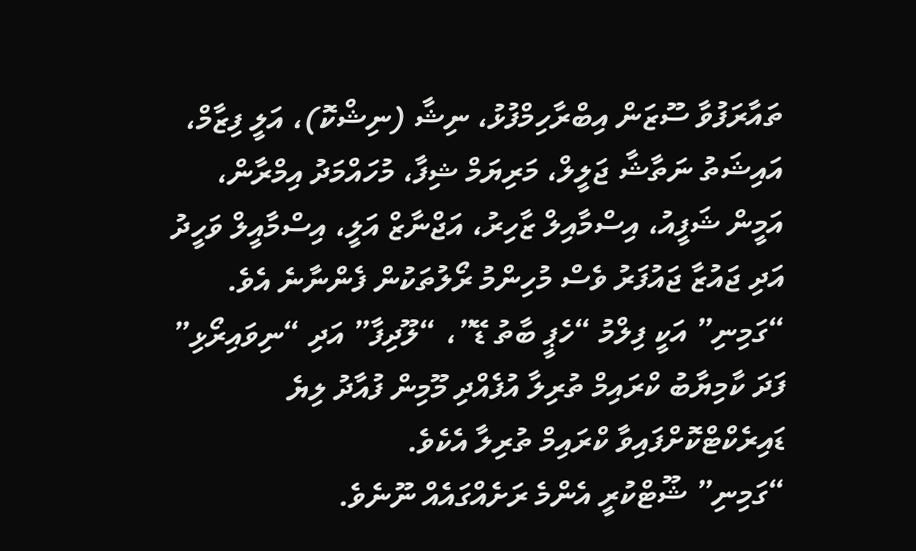ތައާރަފުވާ ސޫޒަން އިބްރާހިމްފުޅު، ނިޝާ (ނިޝްކޮ)، އަލީ ފިޒާމް، އައިޝަތު ނަތާޝާ ޖަލީލް، މަރިޔަމް ޝިފާ، މުހައްމަދު އިމްރާން، އަމީން ޝަފީއު، އިސްމާއިލް ޒާހިރު، އަޖްނާޒް އަލީ، އިސްމާއީލް ވަހީދު އަދި ޖައުޒާ ޖައުފަރު ވެސް މުހިންމު ރޯލުތަކުން ފެންނާނެ އެވެ.
“ގަމިނި” އަކީ ފިލްމު “ހެޕީ ބާތު ޑޭ”، “ލޫދިފާ” އަދި “ނިވައިރޯޅި” ފަދަ ކާމިޔާބު ކްރައިމް ތުރިލާ އުފެއްދި މޫމިން ފުއާދު ލިޔެ ޑައިރެކްޓްކޮށްފައިވާ ކްރައިމް ތުރިލާ އެކެވެ.
“ގަމިނި” ޝޫޓްކުރީ އެންމެ ރަށެއްގައެއް ނޫނެވެ.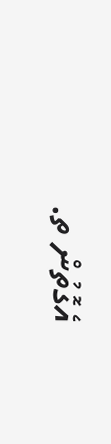އެގޮތުން ތ.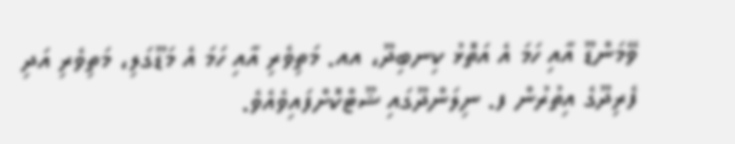ވޭމަންޑޫ އާއި ހަމަ އެ އަތޮޅު ކިނބިދޫ، އއ. މަތިވެރި އާއި ހަމަ އެ މަޑޫގަލި، މަތިވެރި އަދި ފެރިދޫގެ އިތުރުން ފ. ނިލަންދޫގައި ޝޫޓްކޮށްފައިވެއެވެ.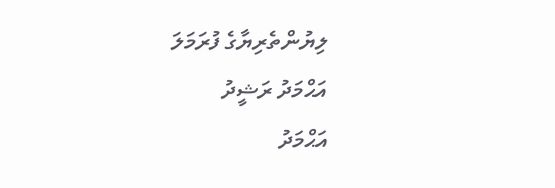ލިޔުންތެރިޔާގެ ފުރަމަލަ
އަޙްމަދު ރަޝީދު
އަޙްމަދު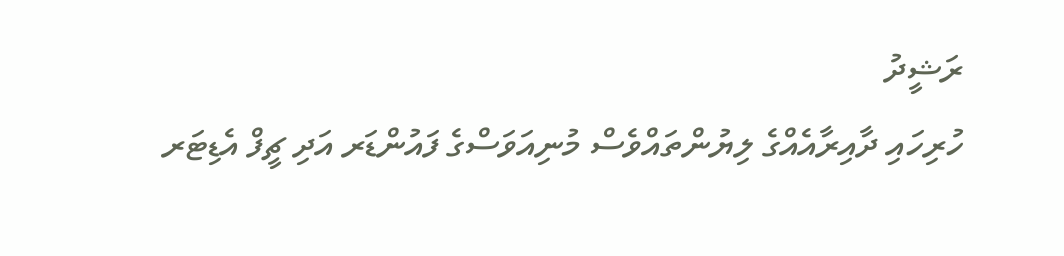ރަޝީދު
ހުރިހައި ދާއިރާއެއްގެ ލިޔުންތައްވެސް މުނިއަވަސްގެ ފައުންޑަރ އަދި ޗީފް އެޑިޓަރ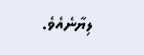ލިޔާނެއެވެ.